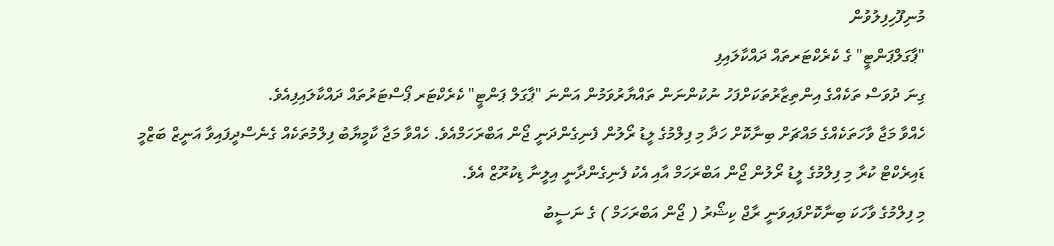މުނިފޫހިފިލުވުން
"ޕާގަލްޕަންޓީ" ގެ ކެރެކްޓަރތައް ދައްކާލައިފި
ގިނަ ދުވަސް ތަކެއްގެ އިންތިޒާރުތަކަށްފަހު ނުކުންނަން ތައްޔާރުވަމުން އަންނަ "ޕާގަލް ޕަންޓީ" ކެރެކްޓަރ ޕޯސްޓަރުތައް ދައްކާލައިފިއެވެ.
ހެއްވާ މަޖާ ވާހަތަކެއްގެ މައްޗަށް ބިނާކޮށް ހަދާ މި ފިލްމުގެ ލީޑު ރޯލުން ފެނިގެންދަނީ ޖޯން އަބްރަހަމްއެވެ. ހެއްވާ މަޖާ ކާމީޔާބު ފިލްމުތަކެއް ގެނެސްދީފައިވާ އަނީޒް ބަޒްމީ ޑައިރެކްޓް ކުރާ މި ފިލްމުގެ ލީޑު ރޯލުން ޖޯން އަބްރަހަމް އާއި އެކު ފެނިގެންދާނީ އިލީނާ ޑިކުރޫޒް އެވެ.
މި ފިލްމުގެ ވާހަކަ ބިނާކޮށްފައިވަނީ ރާޖް ކިޝޯރު ( ޖޯން އަބްރަހަމް ) ގެ ނަސީބު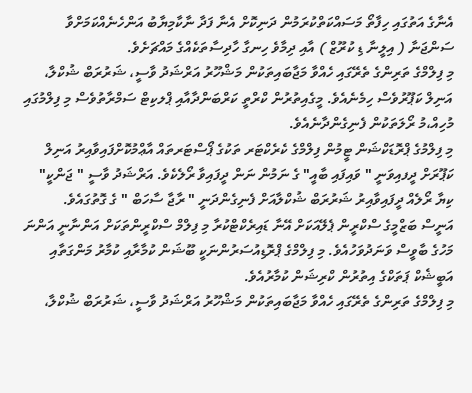އެނާގެ އަތުގައި ހިފާތޯ މަސައްކަތްކުރަމުން ދަނިކޮށް އެނާ ފަދާ ނާކާމިޔާބު އަންހެނެއްކަމަށްވާ ސަންޖަނާ ( އިލީނާ ޑި ކުރޫޒް ) އާއި ދިމާވެ ހިނގާ ހާދިސާތަކެއްގެ މައްޗަށެވެ.
މި ފިލްމްގެ ތަރިންގެ ތެރޭގައި ހެއްވާ މަޖާބައިތަކުން މަޝްހޫރު އަރްޝަދު ވާސީ، ޝަރުރަބް ޝުކްލާ، އަނިލް ކަޕޫރުވެސް ހިމެނެއެވެ. މީގެއިތުރުން ކްރްތީ ކަރްބަންދާއާއި ޕްލކިޓް ސަމްރާތުވެސް މި ފިލްމުގައި މުހިއް،މު ރޯލަތަކުން ފެނިގެންދާނެއެވެ.
މި ފިލްމުގެ ޕްރޮޑަކްޝަން ޓީމުން ފިލްމްގެ ކެރެކްޓަރ ތަކުގެ ޕޯސްޓަރތައް އާޢްމުކޮށްފައިވާއިރު އަނިލް ކަޕޫރަށް ދީފއިވަނީ " ވައިފައި ބާއީ" ގެ ނަމުން ނަން ދީފައިވާ ރޯލެކެވެ. އަރްޝަދު ވާސީ " ޖަންކީ" ކިޔާ ރޯލެއް ދީފައިވާއިރު ޝަރުރަބް ޝުކްލާއަށް ފެނިގެންދަނީ " ރާޖާ ސާހަބް " ގެ ގޮތުގައެވެ.
އަނީސް ބަޒްމީގެ ސްކްރީން ޕެލޭއަކަށް އޭނާ ޑައިރެކްޓްކުރާ މި ފިލްމް ސްކްރީންތަކަށް އަންނާނީ އަންނަ މަހުގެ ބާވީސް ވަނަދުވަހުއެވެ. މި ފިލްމްގެ ޕްރޮޑިއުސަރުންނަކީ ބޫޝަން ކުމާރާއި ކުމާރު މަންގަތާއި އަބީޝެކް ޕަތަކްގެ އިތުރުން ކްރިޝަން ކުމާރުއެވެ.
މި ފިލްމްގެ ތަރިންގެ ތެރޭގައި ހެއްވާ މަޖާބައިތަކުން މަޝްހޫރު އަރްޝަދު ވާސީ، ޝަރުރަބް ޝުކްލާ،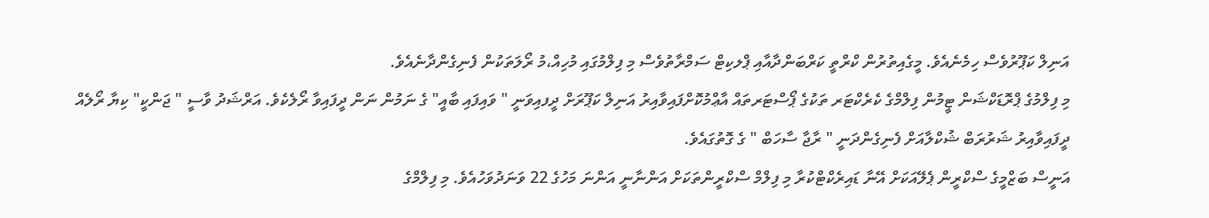އަނިލް ކަޕޫރުވެސް ހިމެނެއެވެ. މީގެއިތުރުން ކްރްތީ ކަރްބަންދާއާއި ޕްލކިޓް ސަމްރާތުވެސް މި ފިލްމުގައި މުހިއް،މު ރޯލަތަކުން ފެނިގެންދާނެއެވެ.
މި ފިލްމުގެ ޕްރޮޑަކްޝަން ޓީމުން ފިލްމްގެ ކެރެކްޓަރ ތަކުގެ ޕޯސްޓަރތައް އާޢްމުކޮށްފައިވާއިރު އަނިލް ކަޕޫރަށް ދީފއިވަނީ " ވައިފައި ބާއީ" ގެ ނަމުން ނަން ދީފައިވާ ރޯލެކެވެ. އަރްޝަދު ވާސީ " ޖަންކީ" ކިޔާ ރޯލެއް ދީފައިވާއިރު ޝަރުރަބް ޝުކްލާއަށް ފެނިގެންދަނީ " ރާޖާ ސާހަބް " ގެ ގޮތުގައެވެ.
އަނީސް ބަޒްމީގެ ސްކްރީން ޕެލޭއަކަށް އޭނާ ޑައިރެކްޓްކުރާ މި ފިލްމް ސްކްރީންތަކަށް އަންނާނީ އަންނަ މަހުގެ 22 ވަނަދުވަހުއެވެ. މި ފިލްމްގެ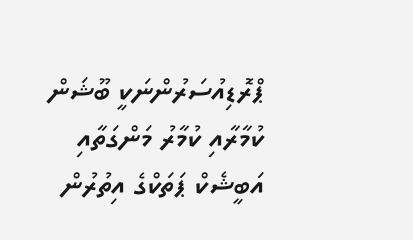ޕްރޮޑިއުސަރުންނަކީ ބޫޝަން ކުމާރާއި ކުމާރު މަންގަތާއި އަބީޝެކް ޕަތަކްގެ އިތުރުން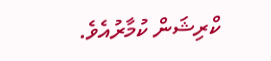ކްރިޝަން ކުމާރުއެވެ.